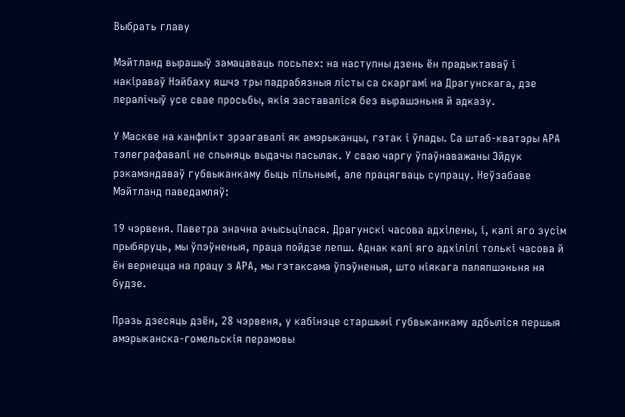Выбрать главу

Мэйтланд вырашыў замацаваць посьпех: на наступны дзень ён прадыктаваў і накіраваў Нэйбаху яшчэ тры падрабязныя лісты са скаргамі на Драгунскага, дзе пералічыў усе свае просьбы, якія заставаліся без вырашэньня й адказу.

У Маскве на канфлікт зрэагавалі як амэрыканцы, гэтак і ўлады. Са штаб-кватэры АРА тэлеграфавалі не спыняць выдачы пасылак. У сваю чаргу ўпаўнаважаны Эйдук рэкамэндаваў губвыканкаму быць пільнымі, але працягваць супрацу. Неўзабаве Мэйтланд паведамляў:

19 чэрвеня. Паветра значна ачысьцілася. Драгунскі часова адхілены, і, калі яго зусім прыбяруць, мы ўпэўненыя, праца пойдзе лепш. Аднак калі яго адхілілі толькі часова й ён вернецца на працу з АРА, мы гэтаксама ўпэўненыя, што ніякага паляпшэньня ня будзе.

Празь дзесяць дзён, 28 чэрвеня, у кабінэце старшыні губвыканкаму адбыліся першыя амэрыканска-гомельскія перамовы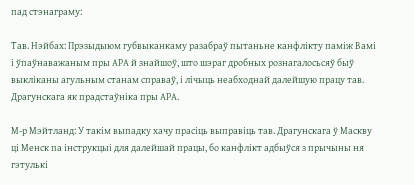пад стэнаграму:

Тав. Нэйбах: Прэзыдыюм губвыканкаму разабраў пытаньне канфлікту паміж Вамі і ўпаўнаважаным пры АРА й знайшоў, што шэраг дробных рознагалосьсяў быў выкліканы агульным станам справаў, і лічыць неабходнай далейшую працу тав. Драгунскага як прадстаўніка пры АРА.

М-р Мэйтланд: У такім выпадку хачу прасіць выправіць тав. Драгунскага ў Маскву ці Менск па інструкцыі для далейшай працы, бо канфлікт адбыўся з прычыны ня гэтулькі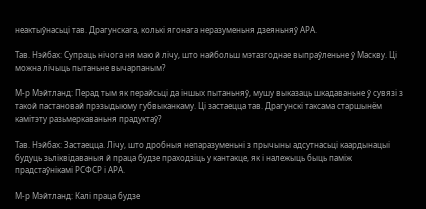неактыўнасьці тав. Драгунскага, колькі ягонага неразуменьня дзеяньняў АРА.

Тав. Нэйбах: Супраць нічога ня маю й лічу, што найбольш мэтазгоднае выпраўленьне ў Маскву. Ці можна лічыць пытаньне вычарпаным?

М-р Мэйтланд: Перад тым як перайсьці да іншых пытаньняў, мушу выказаць шкадаваньне ў сувязі з такой пастановай прэзыдыюму губвыканкаму. Ці застаецца тав. Драгунскі таксама старшынём камітэту разьмеркаваньня прадуктаў?

Тав. Нэйбах: Застаецца. Лічу, што дробныя непаразуменьні з прычыны адсутнасьці каардынацыі будуць зьліквідаваныя й праца будзе праходзіць у кантакце, як і належыць быць паміж прадстаўнікамі РСФСР і АРА.

М-р Мэйтланд: Калі праца будзе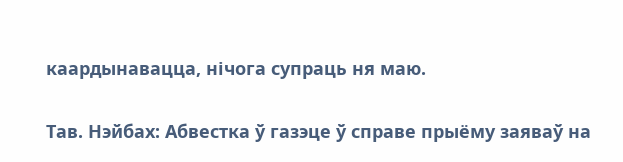каардынавацца, нічога супраць ня маю.

Тав. Нэйбах: Абвестка ў газэце ў справе прыёму заяваў на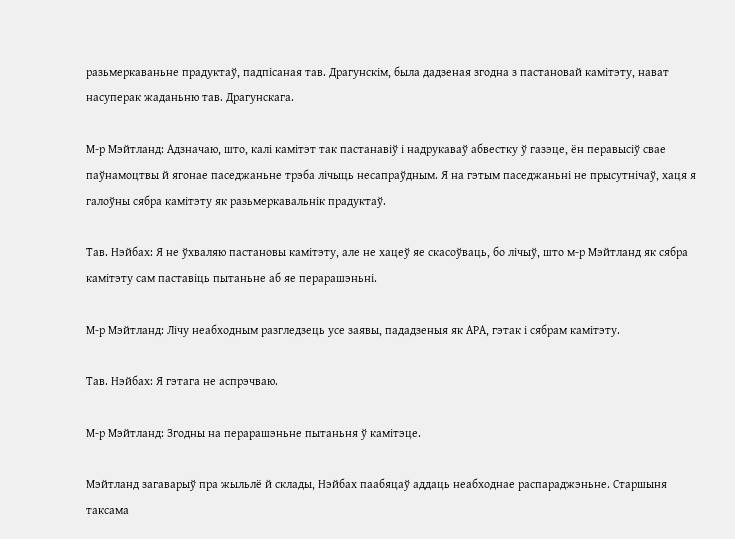разьмеркаваньне прадуктаў, падпісаная тав. Драгунскім, была дадзеная згодна з пастановай камітэту, нават насуперак жаданьню тав. Драгунскага.

М-р Мэйтланд: Адзначаю, што, калі камітэт так пастанавіў і надрукаваў абвестку ў газэце, ён перавысіў свае паўнамоцтвы й ягонае паседжаньне трэба лічыць несапраўдным. Я на гэтым паседжаньні не прысутнічаў, хаця я галоўны сябра камітэту як разьмеркавальнік прадуктаў.

Тав. Нэйбах: Я не ўхваляю пастановы камітэту, але не хацеў яе скасоўваць, бо лічыў, што м-р Мэйтланд як сябра камітэту сам паставіць пытаньне аб яе перарашэньні.

М-р Мэйтланд: Лічу неабходным разгледзець усе заявы, пададзеныя як АРА, гэтак і сябрам камітэту.

Тав. Нэйбах: Я гэтага не аспрэчваю.

М-р Мэйтланд: Згодны на перарашэньне пытаньня ў камітэце.

Мэйтланд загаварыў пра жыльлё й склады, Нэйбах паабяцаў аддаць неабходнае распараджэньне. Старшыня таксама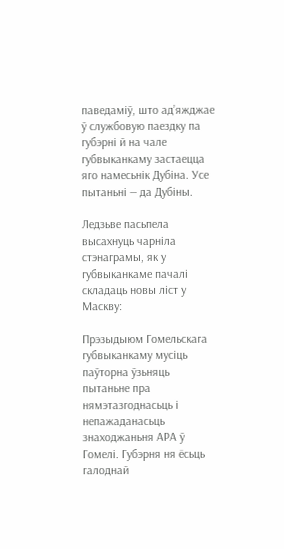паведаміў, што ад’яжджае ў службовую паездку па губэрні й на чале губвыканкаму застаецца яго намесьнік Дубіна. Усе пытаньні — да Дубіны.

Ледзьве пасьпела высахнуць чарніла стэнаграмы, як у губвыканкаме пачалі складаць новы ліст у Маскву:

Прэзыдыюм Гомельскага губвыканкаму мусіць паўторна ўзьняць пытаньне пра нямэтазгоднасьць і непажаданасьць знаходжаньня АРА ў Гомелі. Губэрня ня ёсьць галоднай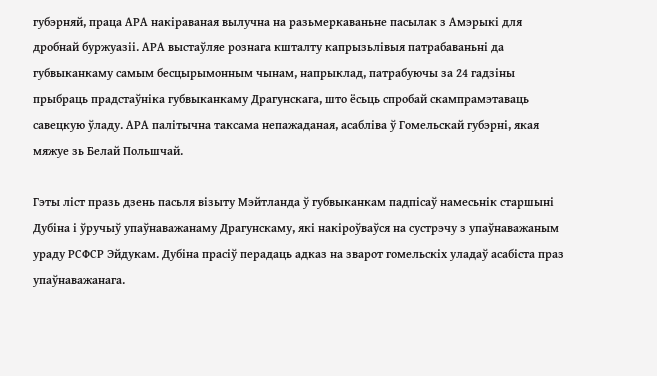губэрняй, праца АРА накіраваная вылучна на разьмеркаваньне пасылак з Амэрыкі для дробнай буржуазіі. АРА выстаўляе рознага кшталту капрызьлівыя патрабаваньні да губвыканкаму самым бесцырымонным чынам, напрыклад, патрабуючы за 24 гадзіны прыбраць прадстаўніка губвыканкаму Драгунскага, што ёсьць спробай скампрамэтаваць савецкую ўладу. АРА палітычна таксама непажаданая, асабліва ў Гомельскай губэрні, якая мяжуе зь Белай Польшчай.

Гэты ліст празь дзень пасьля візыту Мэйтланда ў губвыканкам падпісаў намесьнік старшыні Дубіна і ўручыў упаўнаважанаму Драгунскаму, які накіроўваўся на сустрэчу з упаўнаважаным ураду РСФСР Эйдукам. Дубіна прасіў перадаць адказ на зварот гомельскіх уладаў асабіста праз упаўнаважанага.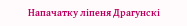Напачатку ліпеня Драгунскі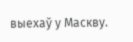выехаў у Маскву.